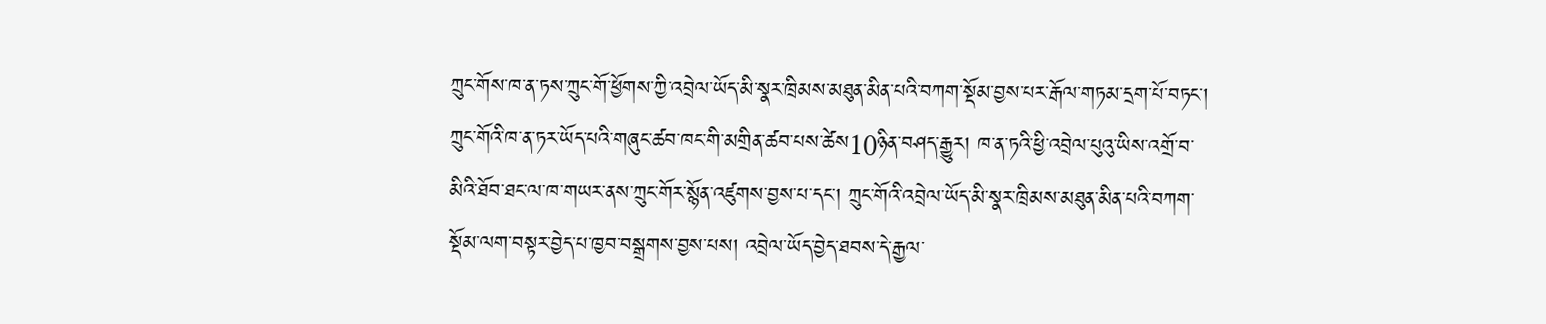ཀྲུང་གོས་ཁ་ན་ཏས་ཀྲུང་གོ་ཕྱོགས་ཀྱི་འབྲེལ་ཡོད་མི་སྣར་ཁྲིམས་མཐུན་མིན་པའི་བཀག་སྡོམ་བྱས་པར་རྒོལ་གཏམ་དྲག་པོ་བཏང་།
ཀྲུང་གོའི་ཁ་ན་ཏར་ཡོད་པའི་གཞུང་ཚབ་ཁང་གི་མགྲིན་ཚབ་པས་ཚེས10ཉིན་བཤད་རྒྱུར། ཁ་ན་ཏའི་ཕྱི་འབྲེལ་པུའུ་ཡིས་འགྲོ་བ་མིའི་ཐོབ་ཐང་ལ་ཁ་གཡར་ནས་ཀྲུང་གོར་སྙོན་འཛུགས་བྱས་པ་དང་། ཀྲུང་གོའི་འབྲེལ་ཡོད་མི་སྣར་ཁྲིམས་མཐུན་མིན་པའི་བཀག་སྡོམ་ལག་བསྟར་བྱེད་པ་ཁྱབ་བསྒྲགས་བྱས་པས། འབྲེལ་ཡོད་བྱེད་ཐབས་དེ་རྒྱལ་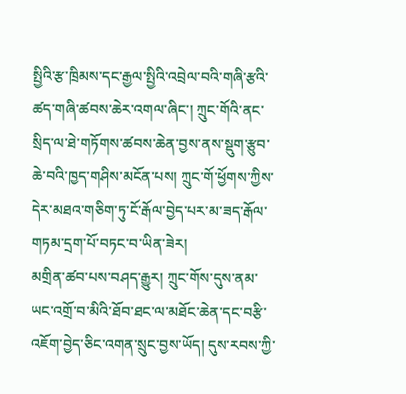སྤྱིའི་རྩ་ཁྲིམས་དང་རྒྱལ་སྤྱིའི་འབྲེལ་བའི་གཞི་རྩའི་ཚད་གཞི་ཚབས་ཆེར་འགལ་ཞིང་། ཀྲུང་གོའི་ནང་སྲིད་ལ་ཐེ་གཏོགས་ཚབས་ཆེན་བྱས་ནས་སྡུག་རྩུབ་ཆེ་བའི་ཁྱད་གཤིས་མངོན་པས། ཀྲུང་གོ་ཕྱོགས་ཀྱིས་དེར་མཐའ་གཅིག་ཏུ་ངོ་རྒོལ་བྱེད་པར་མ་ཟད་རྒོལ་གཏམ་དྲག་པོ་བཏང་བ་ཡིན་ཟེར།
མགྲིན་ཚབ་པས་བཤད་རྒྱུར། ཀྲུང་གོས་དུས་ནམ་ཡང་འགྲོ་བ་མིའི་ཐོབ་ཐང་ལ་མཐོང་ཆེན་དང་བརྩི་འཇོག་བྱེད་ཅིང་འགན་སྲུང་བྱས་ཡོད། དུས་རབས་ཀྱི་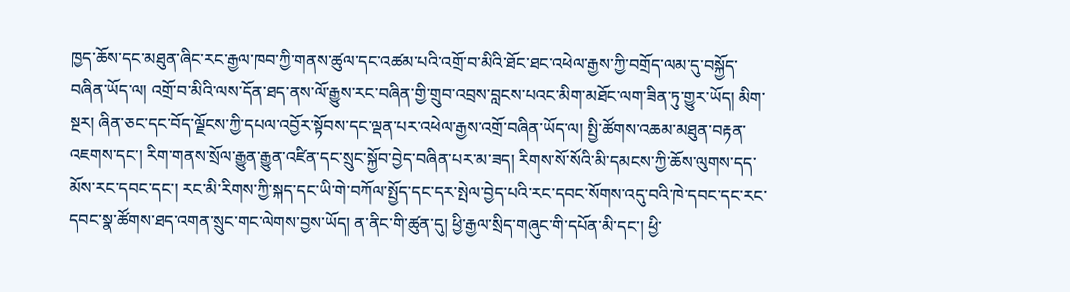ཁྱད་ཆོས་དང་མཐུན་ཞིང་རང་རྒྱལ་ཁབ་ཀྱི་གནས་ཚུལ་དང་འཚམ་པའི་འགྲོ་བ་མིའི་ཐོང་ཐང་འཕེལ་རྒྱས་ཀྱི་བགྲོད་ལམ་དུ་བསྐྱོད་བཞིན་ཡོད་ལ། འགྲོ་བ་མིའི་ལས་དོན་ཐད་ནས་ལོ་རྒྱུས་རང་བཞིན་གྱི་གྲུབ་འབྲས་བླངས་པའང་མིག་མཐོང་ལག་ཟིན་ཏུ་གྱུར་ཡོད། མིག་སྔར། ཞིན་ཅང་དང་བོད་ལྗོངས་ཀྱི་དཔལ་འབྱོར་སྟོབས་དང་ལྡན་པར་འཕེལ་རྒྱས་འགྲོ་བཞིན་ཡོད་ལ། སྤྱི་ཚོགས་འཆམ་མཐུན་བརྟན་འཇགས་དང་། རིག་གནས་སྲོལ་རྒྱུན་རྒྱུན་འཛིན་དང་སྲུང་སྐྱོབ་བྱེད་བཞིན་པར་མ་ཟད། རིགས་སོ་སོའི་མི་དམངས་ཀྱི་ཆོས་ལུགས་དད་མོས་རང་དབང་དང་། རང་མི་རིགས་ཀྱི་སྐད་དང་ཡི་གེ་བཀོལ་སྤྱོད་དང་དར་སྤེལ་བྱེད་པའི་རང་དབང་སོགས་འདུ་བའི་ཁེ་དབང་དང་རང་དབང་སྣ་ཚོགས་ཐད་འགན་སྲུང་གང་ལེགས་བྱས་ཡོད། ན་ནིང་གི་ཚུན་དུ། ཕྱི་རྒྱལ་སྲིད་གཞུང་གི་དཔོན་མི་དང་། ཕྱི་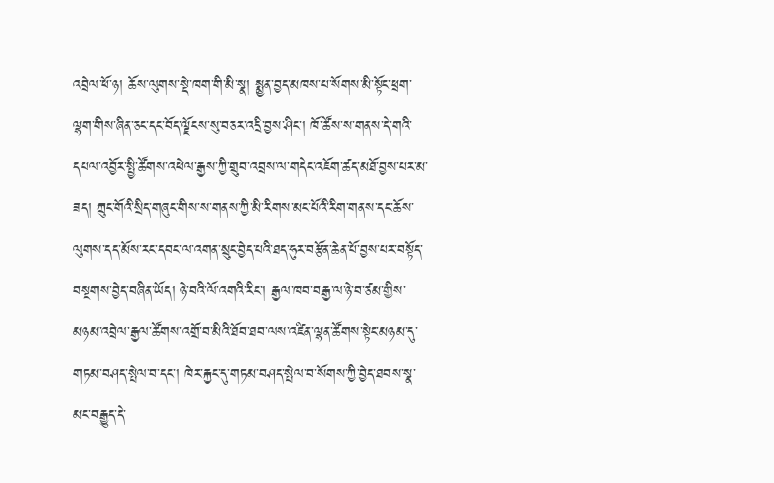འབྲེལ་ཕོ་ཉ། ཆོས་ལུགས་སྡེ་ཁག་གི་མི་སྣ། སྨྱན་བྱད་མཁས་པ་སོགས་མི་སྟོང་ཕྲག་ལྷག་གིས་ཞིན་ཅང་དང་བོད་ལྗོངས་སུ་བཅར་འདྲི་བྱས་ཤིང་། ཁོ་ཚོས་ས་གནས་དེ་གའི་དཔལ་འབྱོར་སྤྱི་ཚོགས་འཕེལ་རྒྱས་ཀྱི་གྲུབ་འབྲས་ལ་གདེང་འཇོག་ཚད་མཐོ་བྱས་པར་མ་ཟད། ཀྲུང་གོའི་སྲིད་གཞུང་གིས་ས་གནས་ཀྱི་མི་རིགས་མང་པོའི་རིག་གནས་དང་ཆོས་ལུགས་དད་མོས་རང་དབང་ལ་འགན་སྲུང་བྱེད་པའི་ཐད་ཧུར་བརྩོན་ཆེན་པོ་བྱས་པར་བསྟོད་བསྔགས་བྱེད་བཞིན་ཡོད། ཉེ་བའི་ལོ་འགའི་རིང་། རྒྱལ་ཁབ་བརྒྱ་ལ་ཉེ་བ་ཙམ་གྱིས་མཉམ་འབྲེལ་རྒྱལ་ཚོགས་འགྲོ་བ་མིའི་ཐོབ་ཐབ་ལས་འཛིན་ལྷན་ཚོགས་སྟེང་མཉམ་དུ་གཏམ་བཤད་སྤེལ་བ་དང་། ཁེར་རྐྱང་དུ་གཏམ་བཤད་སྤེལ་བ་སོགས་ཀྱི་བྱེད་ཐབས་སྣ་མང་བརྒྱུད་དེ་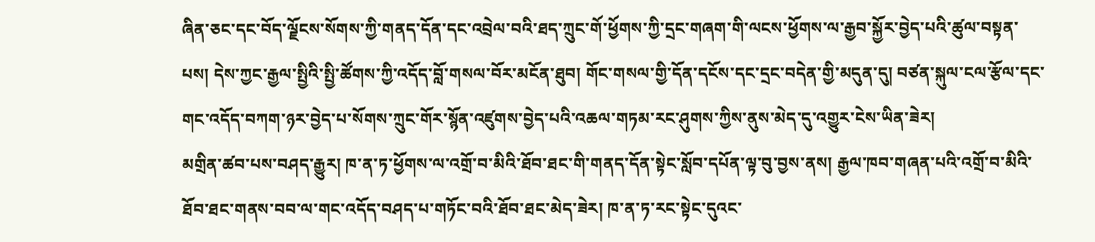ཞིན་ཅང་དང་བོད་ལྗོངས་སོགས་ཀྱི་གནད་དོན་དང་འབྲེལ་བའི་ཐད་ཀྲུང་གོ་ཕྱོགས་ཀྱི་དྲང་གཞག་གི་ལངས་ཕྱོགས་ལ་རྒྱབ་སྐྱོར་བྱེད་པའི་ཚུལ་བསྟན་པས། དེས་ཀྱང་རྒྱལ་སྤྱིའི་སྤྱི་ཚོགས་ཀྱི་འདོད་བློ་གསལ་བོར་མངོན་ཐུབ། གོང་གསལ་གྱི་དོན་དངོས་དང་དྲང་བདེན་གྱི་མདུན་དུ། བཙན་སྐུལ་ངལ་རྩོལ་དང་གང་འདོད་བཀག་ཉར་བྱེད་པ་སོགས་ཀྲུང་གོར་སྙོན་འཛུགས་བྱེད་པའི་འཆལ་གཏམ་རང་ཤུགས་ཀྱིས་ནུས་མེད་དུ་འགྱུར་ངེས་ཡིན་ཟེར།
མགྲིན་ཚབ་པས་བཤད་རྒྱུར། ཁ་ན་ཏ་ཕྱོགས་ལ་འགྲོ་བ་མིའི་ཐོབ་ཐང་གི་གནད་དོན་སྟེང་སློབ་དཔོན་ལྟ་བུ་བྱས་ནས། རྒྱལ་ཁབ་གཞན་པའི་འགྲོ་བ་མིའི་ཐོབ་ཐང་གནས་བབ་ལ་གང་འདོད་བཤད་པ་གཏོང་བའི་ཐོབ་ཐང་མེད་ཟེར། ཁ་ན་ཏ་རང་སྟེང་དུའང་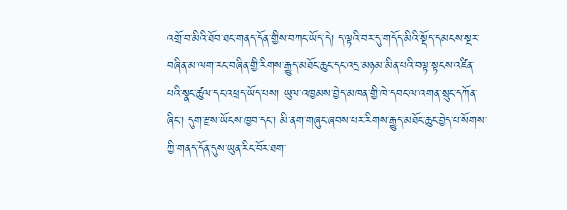འགྲོ་བ་མིའི་ཐོབ་ཐང་གནད་དོན་གྱིས་བཀང་ཡོད་དེ། ད་ལྟའི་བར་དུ་གདོད་མིའི་སྡོད་དམངས་སྔར་བཞིན་མ་ལག་རང་བཞིན་གྱི་རིགས་རྒྱུད་མཐོང་ཆུང་དང་འདྲ་མཉམ་མིན་པའི་བལྟ་སྟངས་འཛིན་པའི་སྣང་ཚུལ་དང་འཕྲད་ཡོད་པས། ཡུལ་འཁྱམས་བྱེད་མཁན་གྱི་ཁེ་དབང་ལ་འགན་སྲུང་དཀོན་ཞིང་། དུག་རྫས་ཡོངས་ཁྱབ་དང་། མི་ནག་གཞུང་ཞབས་པར་རིགས་རྒྱུད་མཐོང་ཆུང་བྱེད་པ་སོགས་ཀྱི་གནད་དོན་དུས་ཡུན་རིང་བོར་ཐག་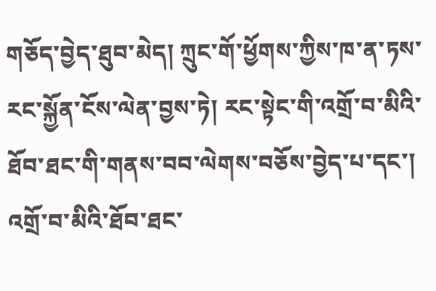གཅོད་བྱེད་ཐུབ་མེད། ཀྲུང་གོ་ཕྱོགས་ཀྱིས་ཁ་ན་ཏས་རང་སྐྱོན་ངོས་ལེན་བྱས་ཏེ། རང་སྟེང་གི་འགྲོ་བ་མིའི་ཐོབ་ཐང་གི་གནས་བབ་ལེགས་བཅོས་བྱེད་པ་དང་། འགྲོ་བ་མིའི་ཐོབ་ཐང་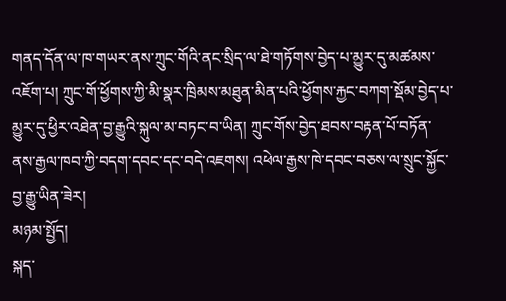གནད་དོན་ལ་ཁ་གཡར་ནས་ཀྲུང་གོའི་ནང་སྲིད་ལ་ཐེ་གཏོགས་བྱེད་པ་མྱུར་དུ་མཚམས་འཇོག་པ། ཀྲུང་གོ་ཕྱོགས་ཀྱི་མི་སྣར་ཁྲིམས་མཐུན་མིན་པའི་ཕྱོགས་རྐྱང་བཀག་སྡོམ་བྱེད་པ་མྱུར་དུ་ཕྱིར་འཐེན་བྱ་རྒྱུའི་སྐུལ་མ་བཏང་བ་ཡིན། ཀྲུང་གོས་བྱེད་ཐབས་བརྟན་པོ་བཏོན་ནས་རྒྱལ་ཁབ་ཀྱི་བདག་དབང་དང་བདེ་འཇགས། འཕེལ་རྒྱས་ཁེ་དབང་བཅས་ལ་སྲུང་སྐྱོང་བྱ་རྒྱུ་ཡིན་ཟེར།
མཉམ་སྤྱོད།
སྐད་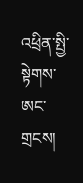འཕྲིན་སྤྱི་སྟེགས་ཨང་གྲངས།